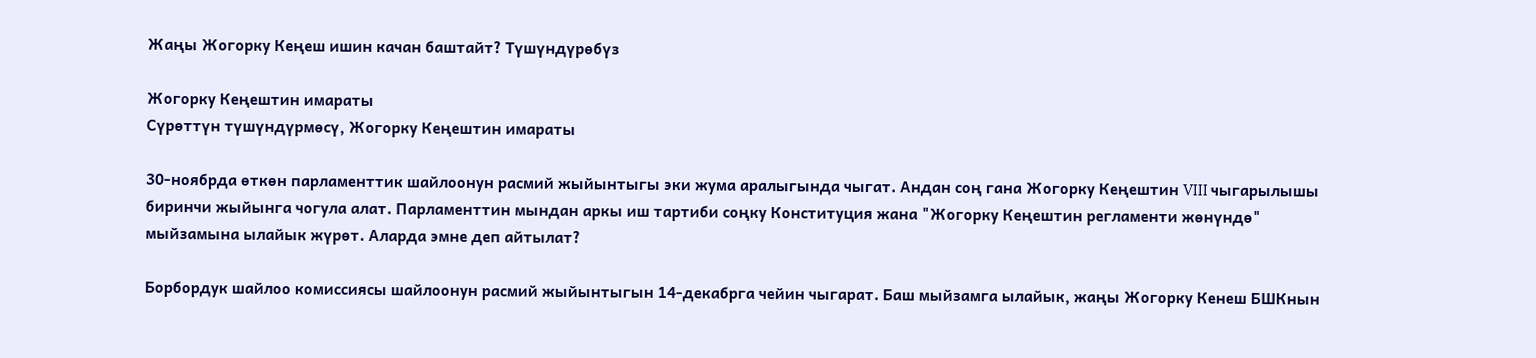Жаңы Жогорку Кеңеш ишин качан баштайт? Түшүндүрөбүз

Жогорку Кеңештин имараты
Сүрөттүн түшүндүрмөсү, Жогорку Кеңештин имараты

30-ноябрда өткөн парламенттик шайлоонун расмий жыйынтыгы эки жума аралыгында чыгат. Андан соң гана Жогорку Кеңештин VIII чыгарылышы биринчи жыйынга чогула алат. Парламенттин мындан аркы иш тартиби соңку Конституция жана "Жогорку Кеңештин регламенти жөнүндө" мыйзамына ылайык жүрөт. Аларда эмне деп айтылат?

Борбордук шайлоо комиссиясы шайлоонун расмий жыйынтыгын 14-декабрга чейин чыгарат. Баш мыйзамга ылайык, жаңы Жогорку Кенеш БШКнын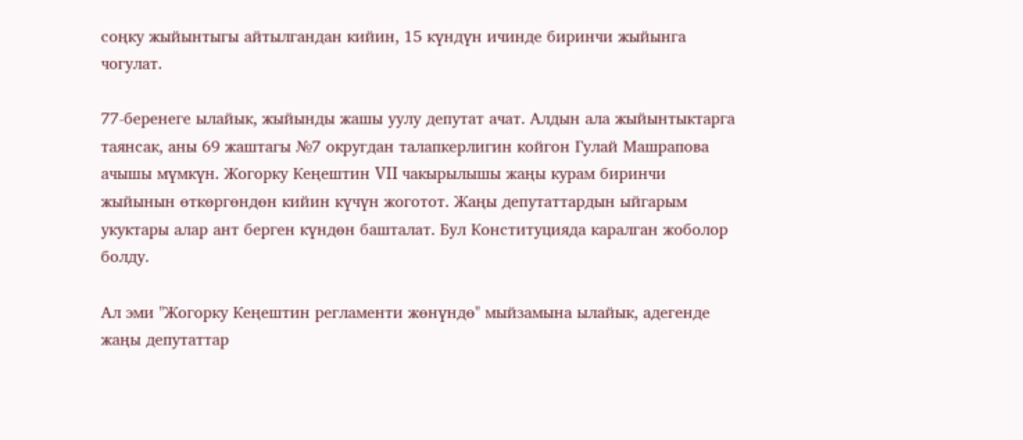соңку жыйынтыгы айтылгандан кийин, 15 күндүн ичинде биринчи жыйынга чогулат.

77-беренеге ылайык, жыйынды жашы уулу депутат ачат. Алдын ала жыйынтыктарга таянсак, аны 69 жаштагы №7 округдан талапкерлигин койгон Гулай Машрапова ачышы мүмкүн. Жогорку Кеңештин VII чакырылышы жаңы курам биринчи жыйынын өткөргөндөн кийин күчүн жоготот. Жаңы депутаттардын ыйгарым укуктары алар ант берген күндөн башталат. Бул Конституцияда каралган жоболор болду.

Ал эми "Жогорку Кеңештин регламенти жөнүндө" мыйзамына ылайык, адегенде жаңы депутаттар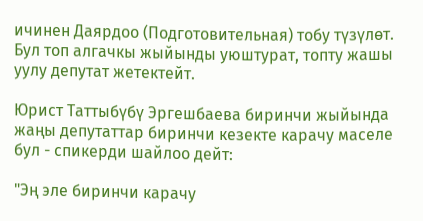ичинен Даярдоо (Подготовительная) тобу түзүлөт. Бул топ алгачкы жыйынды уюштурат, топту жашы уулу депутат жетектейт.

Юрист Таттыбүбү Эргешбаева биринчи жыйында жаңы депутаттар биринчи кезекте карачу маселе бул - спикерди шайлоо дейт:

"Эң эле биринчи карачу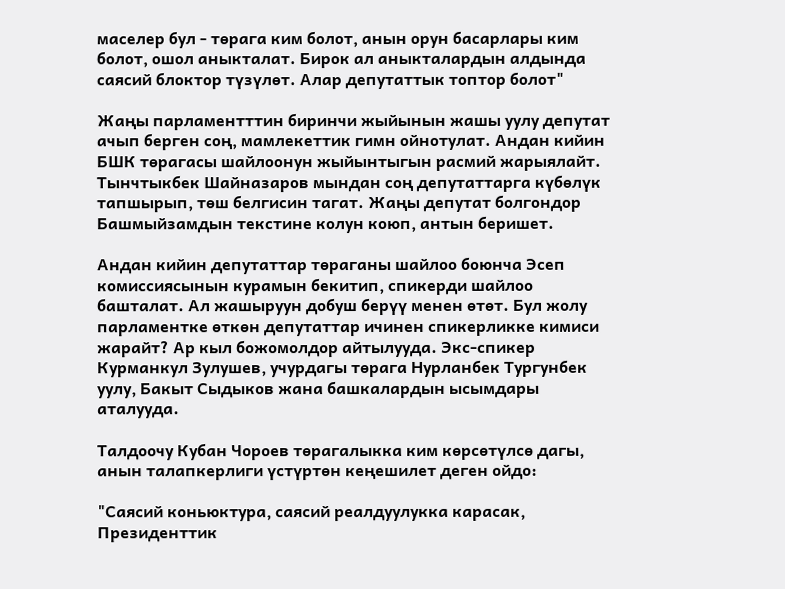маселер бул - төрага ким болот, анын орун басарлары ким болот, ошол аныкталат. Бирок ал аныкталардын алдында саясий блоктор түзүлөт. Алар депутаттык топтор болот"

Жаңы парламентттин биринчи жыйынын жашы уулу депутат ачып берген соң, мамлекеттик гимн ойнотулат. Андан кийин БШК төрагасы шайлоонун жыйынтыгын расмий жарыялайт. Тынчтыкбек Шайназаров мындан соң депутаттарга күбөлүк тапшырып, төш белгисин тагат. Жаңы депутат болгондор Башмыйзамдын текстине колун коюп, антын беришет.

Андан кийин депутаттар төраганы шайлоо боюнча Эсеп комиссиясынын курамын бекитип, спикерди шайлоо башталат. Ал жашыруун добуш берүү менен өтөт. Бул жолу парламентке өткөн депутаттар ичинен спикерликке кимиси жарайт? Ар кыл божомолдор айтылууда. Экс-спикер Курманкул Зулушев, учурдагы төрага Нурланбек Тургунбек уулу, Бакыт Сыдыков жана башкалардын ысымдары аталууда.

Талдоочу Кубан Чороев төрагалыкка ким көрсөтүлсө дагы, анын талапкерлиги үстүртөн кеңешилет деген ойдо:

"Саясий коньюктура, саясий реалдуулукка карасак, Президенттик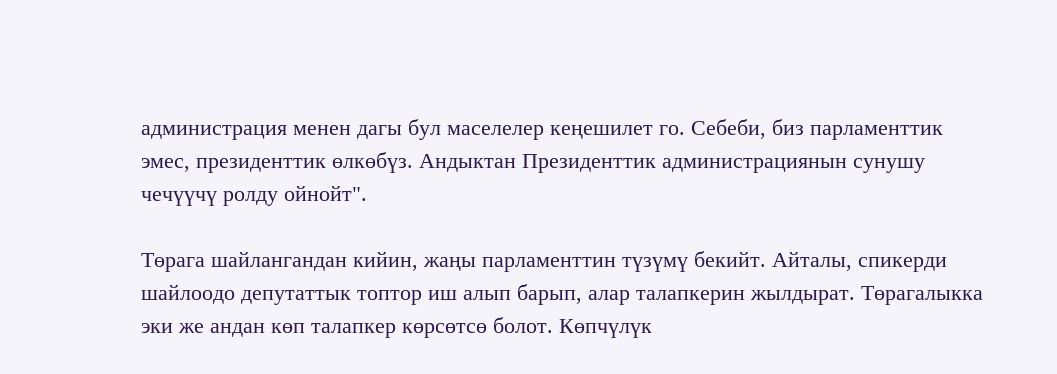администрация менен дагы бул маселелер кеңешилет го. Себеби, биз парламенттик эмес, президенттик өлкөбүз. Андыктан Президенттик администрациянын сунушу чечүүчү ролду ойнойт".

Төрага шайлангандан кийин, жаңы парламенттин түзүмү бекийт. Айталы, спикерди шайлоодо депутаттык топтор иш алып барып, алар талапкерин жылдырат. Төрагалыкка эки же андан көп талапкер көрсөтсө болот. Көпчүлүк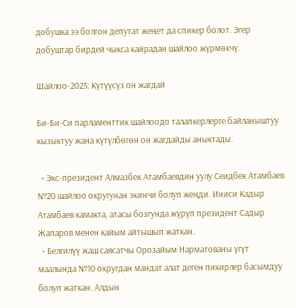добушка ээ болгон депутат жеңет да спикер болот. Эгер добуштар бирдей чыкса кайрадан шайлоо жүрмөкчү.

Шайлоо-2025: Күтүүсүз он жагдай

Би-Би-Си парламенттик шайлоодо талапкерлерге байланыштуу кызыктуу жана күтүлбөгөн он жагдайды аныктады.

  • Экс-президент Алмазбек Атамбаевдин уулу Сеидбек Атамбаев №20 шайлоо округунан экинчи болуп жеңди. Иниси Кадыр Атамбаев камакта, атасы бозгунда жүрүп президент Садыр Жапаров менен кайым айтышып жаткан.
  • Белгилүү жаш саясатчы Орозайым Нарматованы үгүт маалында №10 округдан мандат алат деген пикирлер басымдуу болуп жаткан. Алдын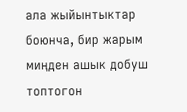ала жыйынтыктар боюнча, бир жарым миңден ашык добуш топтогон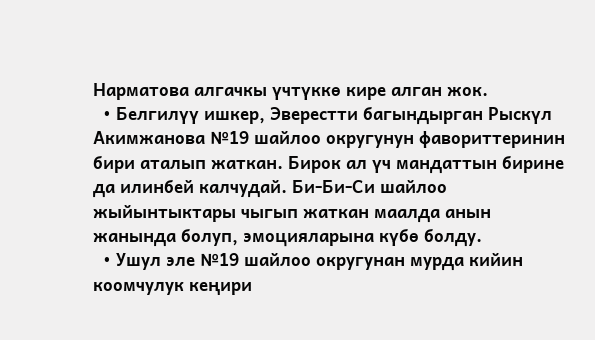Нарматова алгачкы үчтүккө кире алган жок.
  • Белгилүү ишкер, Эверестти багындырган Рыскүл Акимжанова №19 шайлоо округунун фавориттеринин бири аталып жаткан. Бирок ал үч мандаттын бирине да илинбей калчудай. Би-Би-Си шайлоо жыйынтыктары чыгып жаткан маалда анын жанында болуп, эмоцияларына күбө болду.
  • Ушул эле №19 шайлоо округунан мурда кийин коомчулук кеңири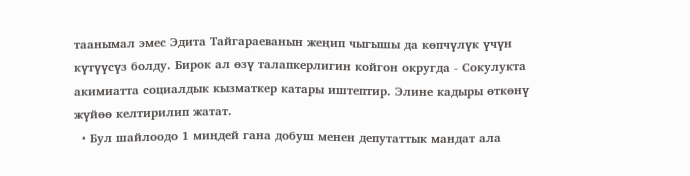таанымал эмес Эдита Тайгараеванын жеңип чыгышы да көпчүлүк үчүн күтүүсүз болду. Бирок ал өзү талапкерлигин койгон округда - Сокулукта акимиатта социалдык кызматкер катары иштептир. Элине кадыры өткөнү жүйөө келтирилип жатат.
  • Бул шайлоодо 1 миңдей гана добуш менен депутаттык мандат ала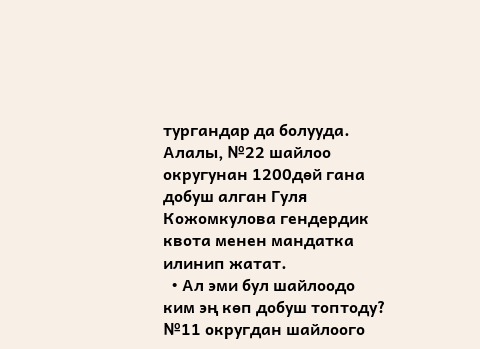тургандар да болууда. Алалы, №22 шайлоо округунан 1200дөй гана добуш алган Гуля Кожомкулова гендердик квота менен мандатка илинип жатат.
  • Ал эми бул шайлоодо ким эң көп добуш топтоду? №11 округдан шайлоого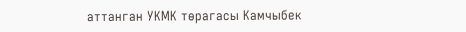аттанган УКМК төрагасы Камчыбек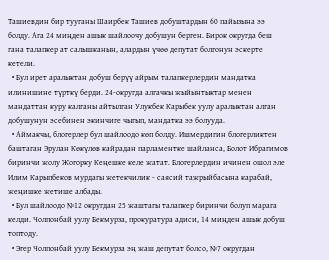Ташиевдин бир тууганы Шаирбек Ташиев добуштардын 60 пайызына ээ болду. Ага 24 миңден ашык шайлоочу добушун берген. Бирок округда беш гана талапкер ат салышканын, алардын үчөө депутат болгонун эскерте кетели.
  • Бул ирет аралыктан добуш берүү айрым талапкерлердин мандатка илинишине түрткү берди. 24-округда алгачкы жыйынтыктар менен мандаттан куру калганы айтылган Улукбек Карыбек уулу аралыктан алган добушунун эсебинен экинчиге чыгып, мандатка ээ болууда.
  • Аймакчы, блогерлер бул шайлоодо көп болду. Ишмердигин блогерликтен баштаган Эрулан Көкүлөв кайрадан парламентке шайланса, Болот Ибрагимов биринчи жолу Жогорку Кеңешке келе жатат. Блогерлердин ичинен ошол эле Илим Карыпбеков мурдагы жетекчилик - саясий тажрыйбасына карабай, жеңишке жетише албады.
  • Бул шайлоодо №12 округдан 25 жаштагы талапкер биринчи болуп марага келди. Чолпонбай уулу Бекмурза, прокуратура адиси, 14 миңден ашык добуш топтоду.
  • Эгер Чолпонбай уулу Бекмурза эң жаш депутат болсо, №7 округдан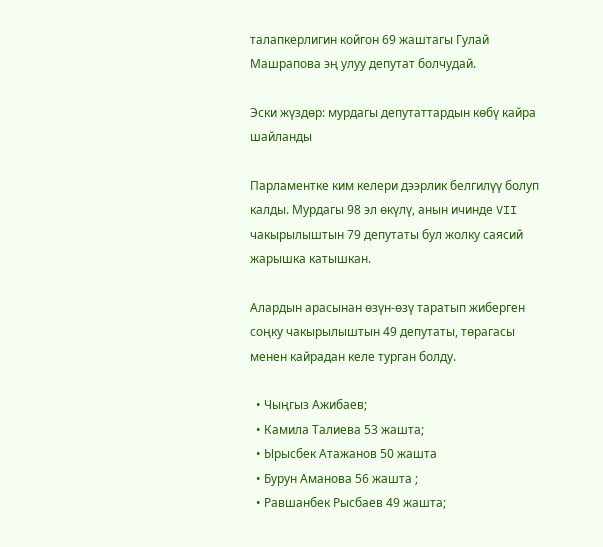талапкерлигин койгон 69 жаштагы Гулай Машрапова эң улуу депутат болчудай.

Эски жүздөр: мурдагы депутаттардын көбү кайра шайланды

Парламентке ким келери дээрлик белгилүү болуп калды. Мурдагы 98 эл өкүлү, анын ичинде VII чакырылыштын 79 депутаты бул жолку саясий жарышка катышкан.

Алардын арасынан өзүн-өзү таратып жиберген соңку чакырылыштын 49 депутаты, төрагасы менен кайрадан келе турган болду.

  • Чыңгыз Ажибаев;
  • Камила Талиева 53 жашта;
  • Ырысбек Атажанов 50 жашта
  • Бурун Аманова 56 жашта ;
  • Равшанбек Рысбаев 49 жашта;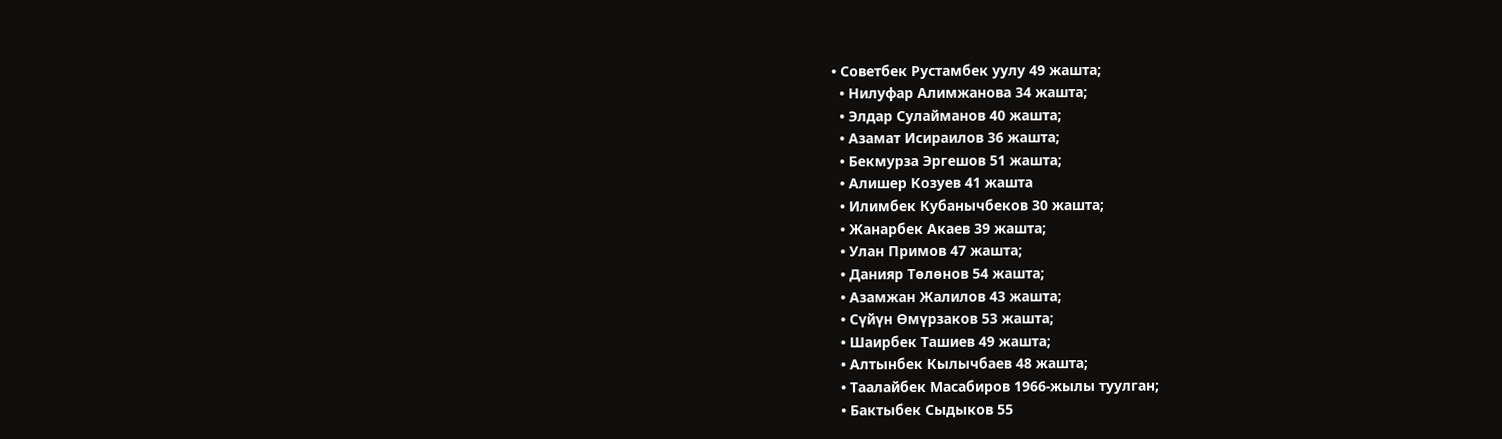• Советбек Рустамбек уулу 49 жашта;
  • Нилуфар Алимжанова 34 жашта;
  • Элдар Сулайманов 40 жашта;
  • Азамат Исираилов 36 жашта;
  • Бекмурза Эргешов 51 жашта;
  • Алишер Козуев 41 жашта
  • Илимбек Кубанычбеков 30 жашта;
  • Жанарбек Акаев 39 жашта;
  • Улан Примов 47 жашта;
  • Данияр Төлөнов 54 жашта;
  • Азамжан Жалилов 43 жашта;
  • Сүйүн Өмүрзаков 53 жашта;
  • Шаирбек Ташиев 49 жашта;
  • Алтынбек Кылычбаев 48 жашта;
  • Таалайбек Масабиров 1966-жылы туулган;
  • Бактыбек Сыдыков 55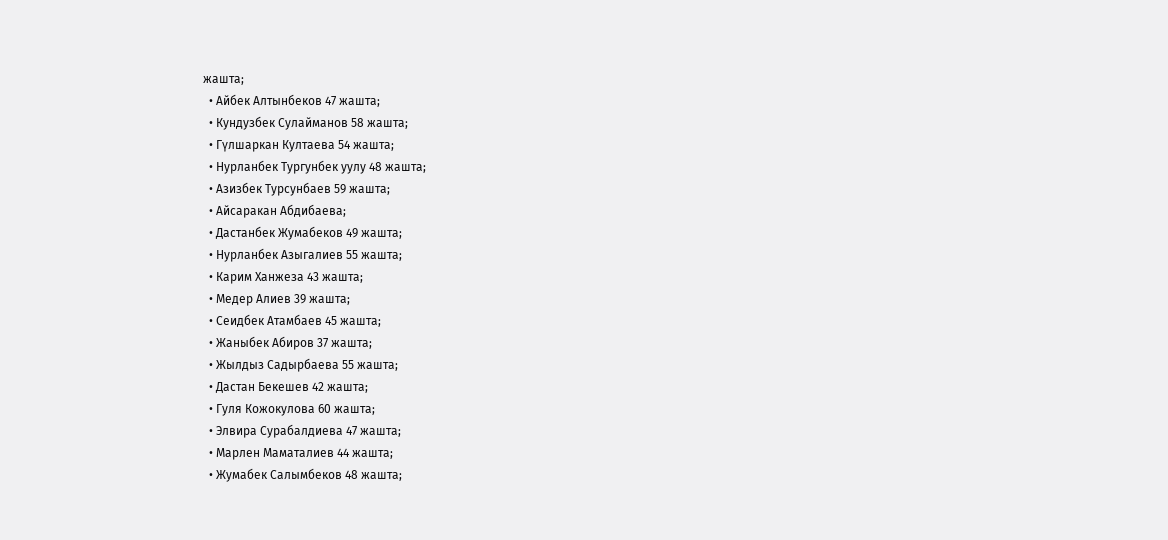жашта;
  • Айбек Алтынбеков 47 жашта;
  • Кундузбек Сулайманов 58 жашта;
  • Гүлшаркан Култаева 54 жашта;
  • Нурланбек Тургунбек уулу 48 жашта;
  • Азизбек Турсунбаев 59 жашта;
  • Айсаракан Абдибаева;
  • Дастанбек Жумабеков 49 жашта;
  • Нурланбек Азыгалиев 55 жашта;
  • Карим Ханжеза 43 жашта;
  • Медер Алиев 39 жашта;
  • Сеидбек Атамбаев 45 жашта;
  • Жаныбек Абиров 37 жашта;
  • Жылдыз Садырбаева 55 жашта;
  • Дастан Бекешев 42 жашта;
  • Гуля Кожокулова 60 жашта;
  • Элвира Сурабалдиева 47 жашта;
  • Марлен Маматалиев 44 жашта;
  • Жумабек Салымбеков 48 жашта;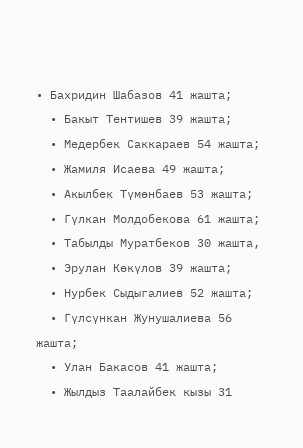• Бахридин Шабазов 41 жашта;
  • Бакыт Тентишев 39 жашта;
  • Медербек Саккараев 54 жашта;
  • Жамиля Исаева 49 жашта;
  • Акылбек Түмөнбаев 53 жашта;
  • Гүлкан Молдобекова 61 жашта;
  • Табылды Муратбеков 30 жашта,
  • Эрулан Көкүлов 39 жашта;
  • Нурбек Сыдыгалиев 52 жашта;
  • Гүлсүнкан Жунушалиева 56 жашта;
  • Улан Бакасов 41 жашта;
  • Жылдыз Таалайбек кызы 31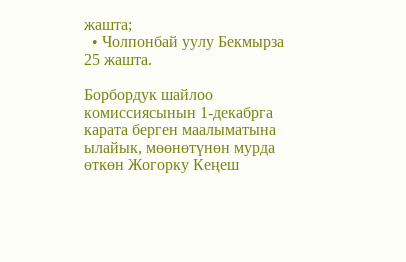жашта;
  • Чолпонбай уулу Бекмырза 25 жашта.

Борбордук шайлоо комиссиясынын 1-декабрга карата берген маалыматына ылайык, мөөнөтүнөн мурда өткөн Жогорку Кеңеш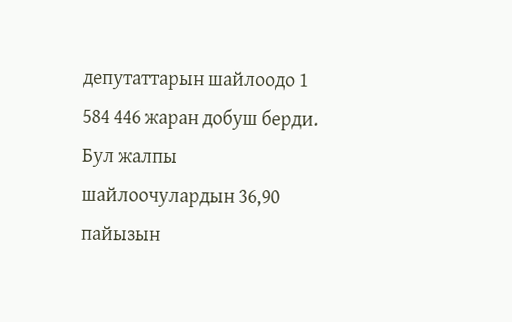депутаттарын шайлоодо 1 584 446 жаран добуш берди. Бул жалпы шайлоочулардын 36,90 пайызын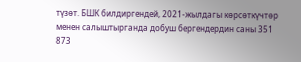түзөт. БШК билдиргендей, 2021-жылдагы көрсөткүчтөр менен салыштырганда добуш бергендердин саны 351 873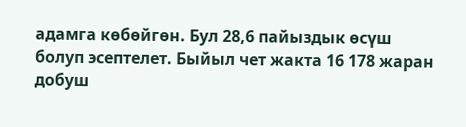адамга көбөйгөн. Бул 28,6 пайыздык өсүш болуп эсептелет. Быйыл чет жакта 16 178 жаран добуш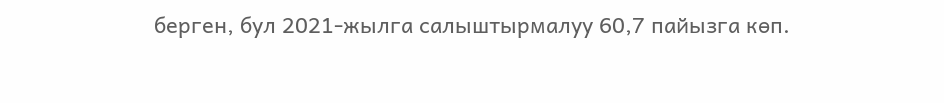берген, бул 2021-жылга салыштырмалуу 60,7 пайызга көп.